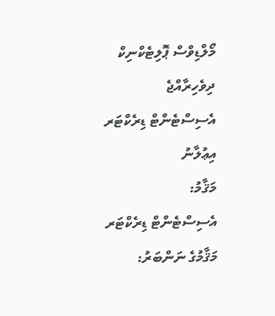މޯލްޑިވްސް ޕޮލިޓެކްނިކް
ދިވެހިރާއްޖެ
އެސިސްޓެންޓް ޑިރެކްޓަރ
އިޢުލާނު
މަޤާމު:
އެސިސްޓެންޓް ޑިރެކްޓަރ
މަޤާމުގެ ނަންބަރު: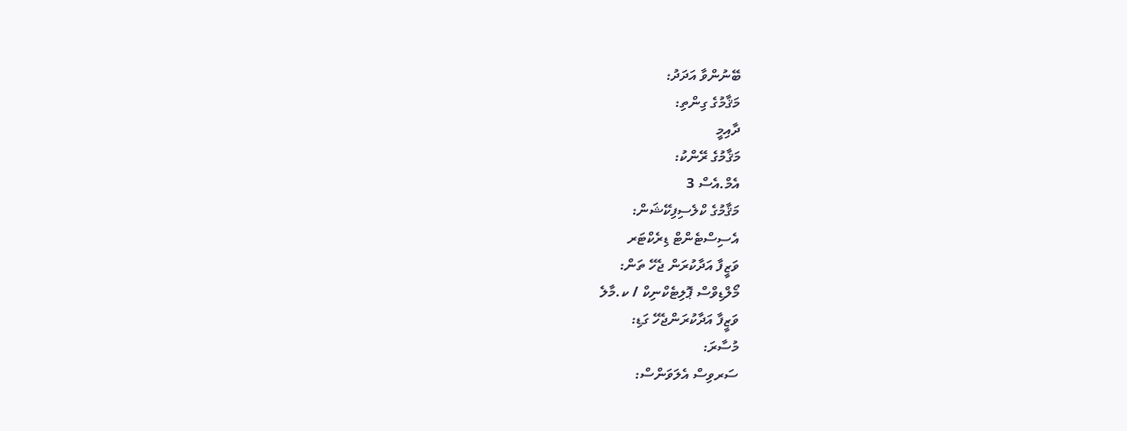ބޭނުންވާ އަދަދު:
މަޤާމުގެ ގިންތި:
ދާއިމީ
މަޤާމުގެ ރޭންކު:
އެމް.އެސް 3
މަޤާމުގެ ކްލެސިފިކޭޝަން:
އެސިސްޓެންޓް ޑިރެކްޓަރ
ވަޒީފާ އަދާކުރަން ޖެހޭ ތަން:
މޯލްޑިވްސް ޕޮލިޓެކްނިކް / ކ.މާލެ
ވަޒީފާ އަދާކުރަންޖެހޭ ގަޑި:
މުސާރަ:
ސަރވިސް އެލަވަންސް: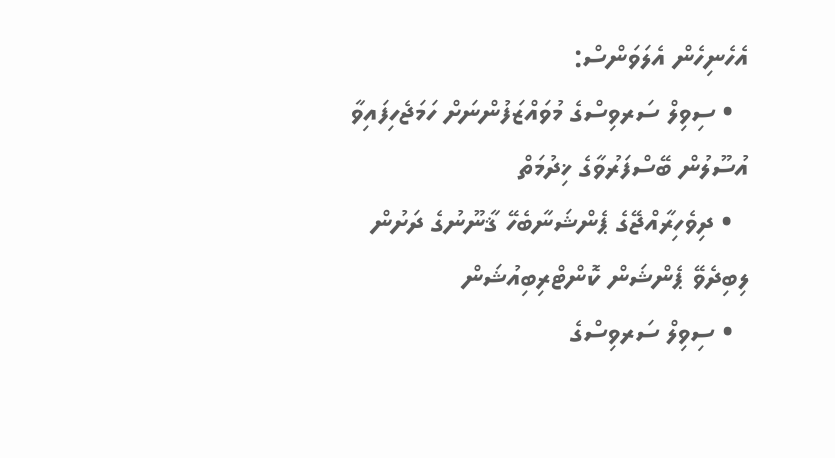އެހެނިހެން އެލަވަންސް:
  • ސިވިލް ސަރވިސްގެ މުވައްޒަފުންނަށް ހަމަޖެހިފައިވާ އުސޫލުން ބޭސްފަރުވާގެ ޚިދުމަތް
  • ދިވެހިރާއްޖޭގެ ޕެންޝަނާބެހޭ ޤާނޫނުގެ ދަށުން ލިބިދެވޭ ޕެންޝަން ކޮންޓްރިބިއުޝަން
  • ސިވިލް ސަރވިސްގެ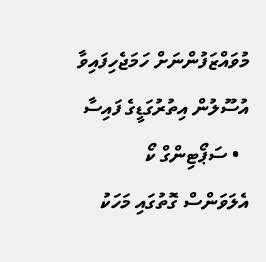މުވައްޒަފުންނަށް ހަމަޖެހިފައިވާ އުސޫލުން އިތުރުގަޑީގެ ފައިސާ
  • ސަޕޯޓިންގް ކޯ އެލަވަންސް ގޮތުގައި މަހަކު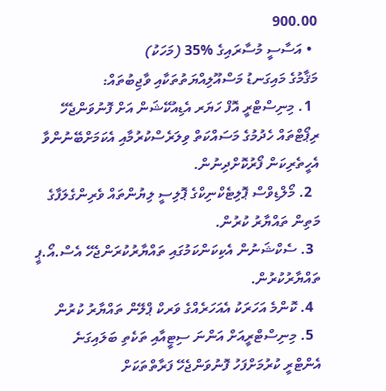900.00
  • އަސާސީ މުސާރައިގެ %35 (މަހަކު)
މަޤާމުގެ މައިގަނޑު މަސްއޫލިއްޔަތުތަކާއި ވާޖިބުތައް:
  1. މިނިސްޓްރީ އޮފް ހަޔަރ އެޑިއުކޭޝަން އަށް ފޮނުވަންޖެހޭ ރިޕޯޓްތައް ހެދުމުގެ މަސައްކަތް ވިލަރެސްކުރުމާއި އެކަމަށްބޭނުންވާ އެހީތެރިކަން ފޯރުކޮށްދިނުން.
  2. މޯލްޑިވްސް ޕޮލިޓެކްނިކްގެ ޕޮލިސީ ލިޔުންތައް ވެރިންގެލަފާގެ މަތިން ތައްޔާރު ކުރުން.
  3. ސެކްޝަނުން އެކިކަންކަމުގައި ތައްޔާރުކުރަންޖެހޭ އެސް.އޯ.ޕީ ތައްޔާރުކުރުން.
  4. ކޮންމެ އަހަރަކު އެއަހަރެއްގެ ވަރކް ޕްލޭން ތައްޔާރު ކުރުން
  5. މިނިސްޓްރީއަށް އަންނަ ސިޓީއާއި ތަކެތި ބަލައިގަނެ އެންޓްރީ ކުރުމަށްފަހު ފޮނުވަންޖެހޭ ފަރާތްތަކަށް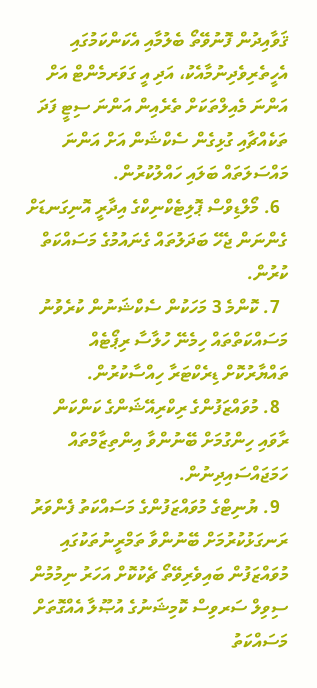ޤަވާއިދުން ފޮނުވޭތޯ ބެލުމާއި އެކަންކަމުގައި އެހީތެރިވެދިނުމާއެކު، އަދި އީ ގަވަރމެންޓް އަށް އަންނަ މެއިލްތަކަށް ތެރެއިން އަންނަ ސިޓީ ފަދަ ތަކެއްޗާއި ގުޅިގެން ސެކްޝަން އަށް އަންނަ މައްސަލަތައް ބަލައި ހައްލުކުރުން.
  6. މޯލްޑިވްސް ޕޮލިޓެކްނިކްގެ އިދާރީ އޮނިގަނޑަށް ގެންނަން ޖެހޭ ބަދަލުތައް ގެނައުމުގެ މަސައްކަތް ކުރުން.
  7. ކޮންމެ 3 މަހަކުން ސެކްޝަނުން ކުރެވުނު މަސައްކަތްތައް ހިމެނޭ ހުލާސާ ރިޕޯޓެއް ތައްޔާރުކޮށް ޑިރެކްޓަރާ ހިއްސާކުރުން.
  8. މުވައްޒަފުންގެ ރިކްރިއޭޝަންގެ ކަންކަން ރާވައި ހިންގުމަށް ބޭނުންވާ އިންތިޒާމްތައް ހަމަޖައްސައިދިނުން.
  9. ޔުނިޓްގެ މުވައްޒަފުންގެ މަސައްކަތު ފެންވަރު ރަނގަޅުކުރުމަށް ބޭނުންވާ ތަމްރީނުތަކުގައި މުވައްޒަފުން ބައިވެރިވޭތޯ ޗެކުކޮށް އަހަރު ނިމުމުން ސިވިލް ސަރވިސް ކޮމިޝަނުގެ އުޞޫލާ އެއްގޮތަށް މަސައްކަތު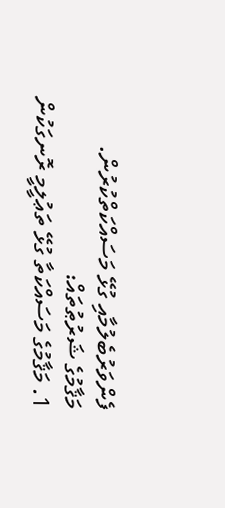ފެންވަރުބެލުމާއި ގުޅޭ މަސައްކަތްކުރުން.
މަޤާމުގެ ޝަރުޠުތައް:
1. މަޤާމުގެ މަސައްކަތާ ގުޅޭ ތަޢުލީމީ ރޮނގަކުން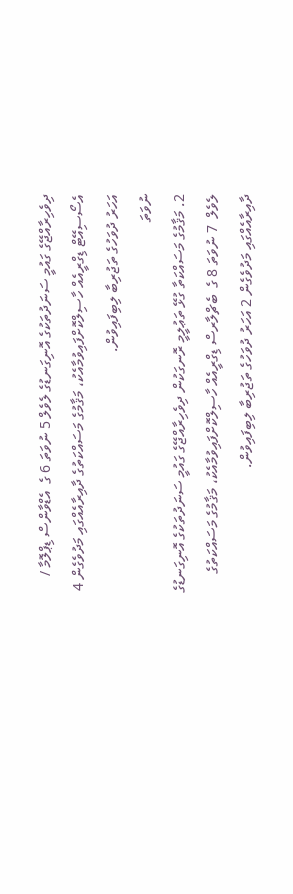ދިވެހިރާއްޖޭގެ ގައުމީ ސަނަދުތަކުގެ އޮނިގަނޑުގެ ލެވެލް 5 ނުވަތަ 6 ގެ  އެޑްވާންސް ޑިޕްލޮމާ / އެސޯސިއޭޓް ޑިގްރީއެއް ހާސިލްކޮށްފައިވުމާއެކު، މަޤާމުގެ މަސައްކަތުގެ ދާއިރާއެއްގައި މަދުވެގެން 4 އަހަރު ދުވަހުގެ ތަޖުރިބާ ލިބިފައިވުން.
ނުވަތަ
2. މަޤާމުގެ މަސައްކަތާ ގުޅޭ ތަޢުލީމީ ރޮނގަކުން ދިވެހިރާއްޖޭގެ ގައުމީ ސަނަދުތަކުގެ އޮނިގަނޑުގެ ލެވެލް  7 ނުވަތަ 8 ގެ  ބެޗްލާރސް ޑިގްރީއެއް ހާސިލްކޮށްފައިވުމާއެކު، މަޤާމުގެ މަސައްކަތުގެ ދާއިރާއެއްގައި މަދުވެގެން 2 އަހަރު ދުވަހުގެ ތަޖުރިބާ ލިބިފައިވުން.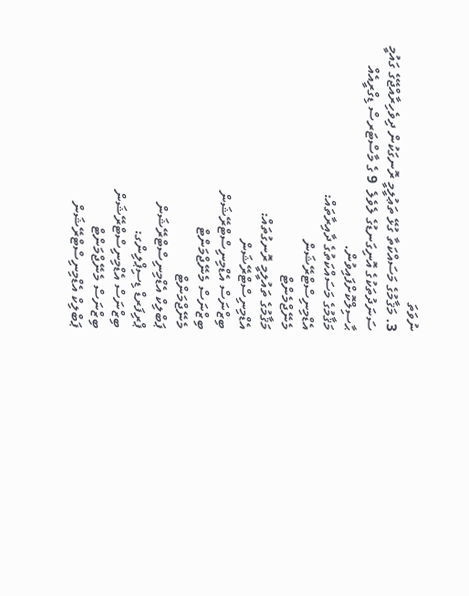ނުވަތަ
3. މަޤާމުގެ މަސައްކަތާ ގުޅޭ ތަޢުލީމީ ރޮނގަކުން ދިވެހިރާއްޖޭގެ ގައުމީ ސަނަދުތަކުގެ އޮނިގަނޑުގެ ލެވެލެ  9 ގެ މާސްޓަރސް ޑިގްރީއެއް ޙާސިލްކޮށްފައިވުން.
މަޤާމުގެ މަސައްކަތުގެ ދާއިރާތައް:
އެޑްމިނިސްޓްރޭޝަން
މެނޭޖްމެންޓް
މަޤާމުގެ ތައުލީމީ ރޮނގުތައް:
އެޑްމިނިސްޓްރޭޝަން
ބިޒްނަސް އެޑްމިނިސްޓްރޭޝަން
ބިޒްނަސް މެނޭޖްމަންޓް
މެނޭޖްމަންޓް
ޕަބްލިކް އެޑްމިނިސްޓްރޭޝަން
ޕްރިފަރޑް ޑިސިޕްލިންގ:
ބިޒްނަސް އެޑްމިނިސްޓްރޭޝަން
ބިޒްނަސް މެނޭޖްމަންޓް
ޕަބްލިކް އެޑްމިނިސްޓްރޭޝަން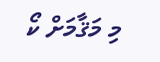މި މަޤާމަށް ކޯ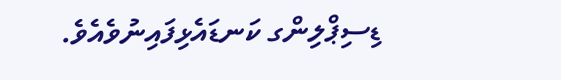ޑިސިޕްލިންގ ކަނޑައެޅިފައިނުވެއެވެ.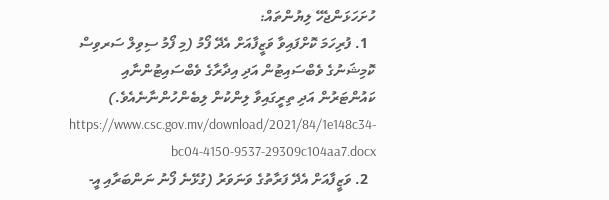ހުށަހަޅަންޖެހޭ ލިޔުންތައް:
  1. ފުރިހަމަ ކޮށްފައިވާ ވަޒީފާއަށް އެދޭ ފޯމު (މި ފޯމު ސިވިލް ސަރވިސް ކޮމިޝަނުގެ ވެބްސައިޓުން އަދި އިދާރާގެ ވެބްސައިޓުންނާއި ކައުންޓަރުން އަދި ތިރީގައިވާ ލިންކުން ލިބެންހުންނާނެއެވެ.) https://www.csc.gov.mv/download/2021/84/1e148c34-bc04-4150-9537-29309c104aa7.docx
  2. ވަޒީފާއަށް އެދޭ ފަރާތުގެ ވަނަވަރު (ގުޅޭނެ ފޯނު ނަންބަރާއި އީ-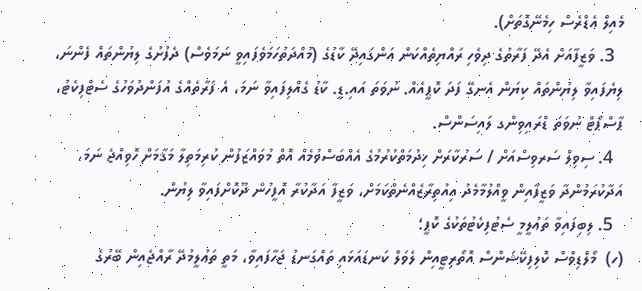މެއިލް އެޑްރެސް ހިމެނޭގޮތަށް).
  3. ވަޒީފާއަށް އެދޭ ފަރާތުގެ ދިވެހި ރައްޔިތެއްކަން އަންގައިދޭ ކާޑުގެ (މުއްދަތުހަމަވެފައިވީ ނަމަވެސް) ދެފުށުގެ ލިޔުންތައް ފެންނަ، ލިޔެފައިވާ ލިޔުންތައް ކިޔަން އެނގޭ ފަދަ ކޮޕީއެއް. ނުވަތަ އައި.ޑީ. ކާޑު ގެއްލިފައިވާ ނަމަ، އެ ފަރާތެއްގެ އުފަންދުވަހުގެ ސެޓްފިކެޓު، ޕާސްޕޯޓް ނުވަތަ ޑްރައިވިންގ ލައިސަންސް.
  4. ސިވިލް ސަރވިސްއަށް / ސަރުކާރަށް ޚިދުމަތްކުރުމުގެ އެއްބަސްވުމެއް އޮތް މުވައްޒަފުން ކުރިމަތިލާ މަޤާމަށް ހޮވިއްޖެ ނަމަ، އަދާކުރަމުންދާ ވަޒީފާއިން ވީއްލުމާމެދު އިއުތިރާޒެއްނެތްކަމަށް، ވަޒީފާ އަދާކުރާ އޮފީހުން ދޫކޮށްފައިވާ ލިޔުން.
  5. ލިބިފައިވާ ތަޢުލީމީ ސެޓުފިކެޓުތަކުގެ ކޮޕީ؛
(ހ)  މޯލްޑިވްސް ކޮލިފިކޭޝަންސް އޮތޯރިޓީއިން ލެވަލް ކަނޑައަޅައި ތައްގަނޑު ޖަހާފައިވާ، މަތީ ތަޢުލީމުދޭ ރާއްޖެއިން ބޭރުގެ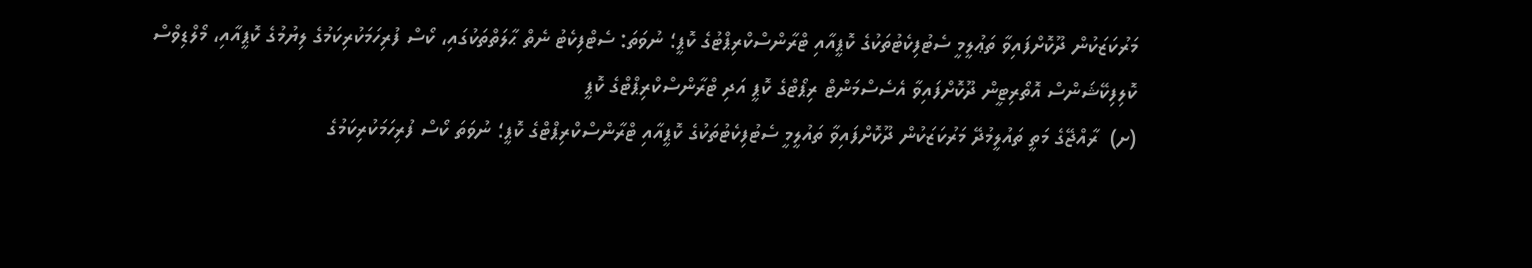މަރުކަޒަކުން ދޫކޮށްފައިވާ ތަޢުލީމީ ސެޓުފިކެޓުތަކުގެ ކޮޕީއާއި ޓްރާންސްކްރިޕްޓުގެ ކޮޕީ؛ ނުވަތަ: ސެޓްފިކެޓު ނެތް ޙާލަތްތަކުގައި، ކޯސް ފުރިހަމަކުރިކަމުގެ ލިޔުމުގެ ކޮޕީއާއި، މޯލްޑިވްސް ކޮލިފިކޭޝަންސް އޮތޯރިޓީން ދޫކޮށްފައިވާ އެސެސްމަންޓް ރިޕޯޓްގެ ކޮޕީ އަދި ޓްރާންސްކްރިޕްޓްގެ ކޮޕީ
(ށ)  ރާއްޖޭގެ މަތީ ތައުލީމުދޭ މަރުކަޒަކުން ދޫކޮށްފައިވާ ތައުލީމީ ސެޓުފިކެޓުތަކުގެ ކޮޕީއާއި ޓްރާންސްކްރިޕްޓްގެ ކޮޕީ؛ ނުވަތަ ކޯސް ފުރިހަމަކުރިކަމުގެ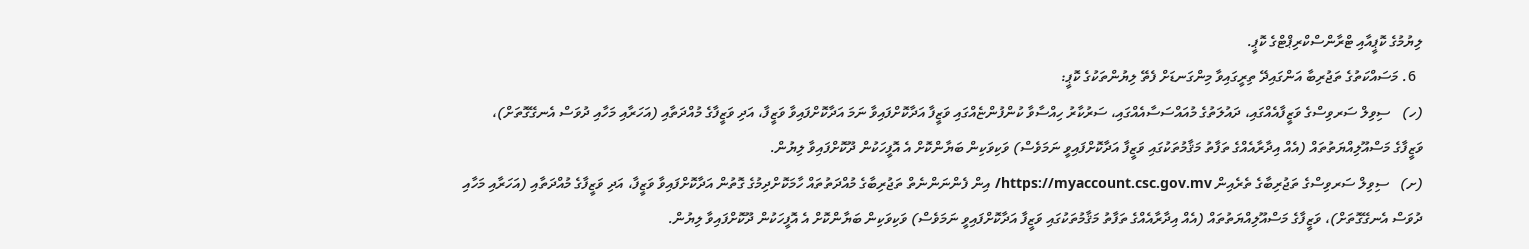ލިޔުމުގެ ކޮޕީއާއި ޓްރާންސްކްރިޕްޓްގެ ކޮޕީ.
  6. މަސައްކަތުގެ ތަޖުރިބާ އަންގައިދޭ ތިރީގައިވާ މިންގަނޑަށް ފެތޭ ލިޔުންތަކުގެ ކޮޕީ:
(ހ)   ސިވިލް ސަރވިސްގެ ވަޒީފާއެއްގައި، ދައުލަތުގެ މުއައްސަސާއެއްގައި، ސަރުކާރު ހިއްސާވާ ކުންފުންޏެއްގައި ވަޒީފާ އަދާކޮށްފައިވާ ނަމަ އަދާކޮށްފައިވާ ވަޒީފާ، އަދި ވަޒީފާގެ މުއްދަތާއި (އަހަރާއި މަހާއި ދުވަސް އެނގޭގޮތަށް)، ވަޒީފާގެ މަސްއޫލިއްޔަތުތައް (އެއް އިދާރާއެއްގެ ތަފާތު މަޤާމުތަކުގައި ވަޒީފާ އަދާކޮށްފައިވީ ނަމަވެސް) ވަކިވަކިން ބަޔާންކޮށް އެ އޮފީހަކުން ދޫކޮށްފައިވާ ލިޔުން.
(ށ)   ސިވިލް ސަރވިސްގެ ތަޖުރިބާގެ ތެރެއިން https://myaccount.csc.gov.mv/ އިން ފެންނަންނެތް ތަޖުރިބާގެ މުއްދަތުތައް ހާމަކޮށްދިމުގެ ގޮތުން އަދާކޮށްފައިވާ ވަޒީފާ، އަދި ވަޒީފާގެ މުއްދަތާއި (އަހަރާއި މަހާއި ދުވަސް އެނގޭގޮތަށް)، ވަޒީފާގެ މަސްއޫލިއްޔަތުތައް (އެއް އިދާރާއެއްގެ ތަފާތު މަޤާމުތަކުގައި ވަޒީފާ އަދާކޮށްފައިވީ ނަމަވެސް) ވަކިވަކިން ބަޔާންކޮށް އެ އޮފީހަކުން ދޫކޮށްފައިވާ ލިޔުން.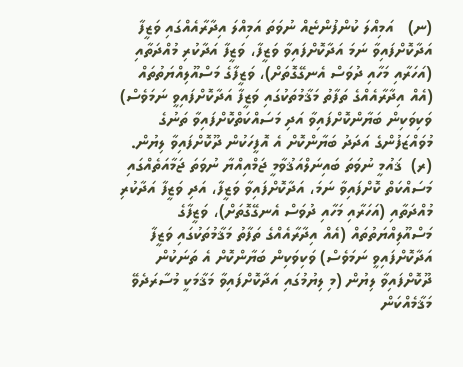(ނ)   އަމިއްލަ ކުންފުންޏެއް ނުވަތަ އަމިއްލަ އިދާރާއެއްގައި ވަޒީފާ އަދާކޮށްފައިވާ ނަމަ އަދާކޮށްފައިވާ ވަޒީފާ، ވަޒީފާ އަދާކުރި މުއްދަތާއި (އަހަރާއި މަހާއި ދުވަސް އެނގޭގޮތަށް)، ވަޒީފާގެ މަސްއޫލިއްޔަތުތައް (އެއް އިދާރާއެއްގެ ތަފާތު މަޤާމުތަކުގައި ވަޒީފާ އަދާކޮށްފައިވީ ނަމަވެސް) ވަކިވަކިން ބަޔާންކޮށްފައިވާ އަދި މަސައްކަތްކޮށްފައިވާ ތަނުގެ މުވައްޒަފުންގެ އަދަދު ބަޔާންކޮށް އެ އޮފީހަކުން ދޫކޮށްފައިވާ ލިޔުން.
(ރ)  ޤައުމީ ނުވަތަ ބައިނަލްއަޤުވާމީ ޖަމްއިއްޔާ ނުވަތަ ޖަމާއަތެއްގައި މަސައްކަތް ކޮށްފައިވާ ނަމަ، އަދާކޮށްފައިވާ ވަޒީފާ، އަދި ވަޒީފާ އަދާކުރި މުއްދަތާއި (އަހަރާއި މަހާއި ދުވަސް އެނގޭގޮތަށް)، ވަޒީފާގެ މަސްއޫލިއްޔަތުތައް (އެއް އިދާރާއެއްގެ ތަފާތު މަޤާމުތަކުގައި ވަޒީފާ އަދާކޮށްފައިވީ ނަމަވެސް) ވަކިވަކިން ބަޔާންކޮށް އެ ތަނަކުން ދޫކޮށްފައިވާ ލިޔުން (މި ލިޔުމުގައި އަދާކޮށްފައިވާ މަޤާމަކީ މުސާރަދެވޭ މަޤާމެއްކަން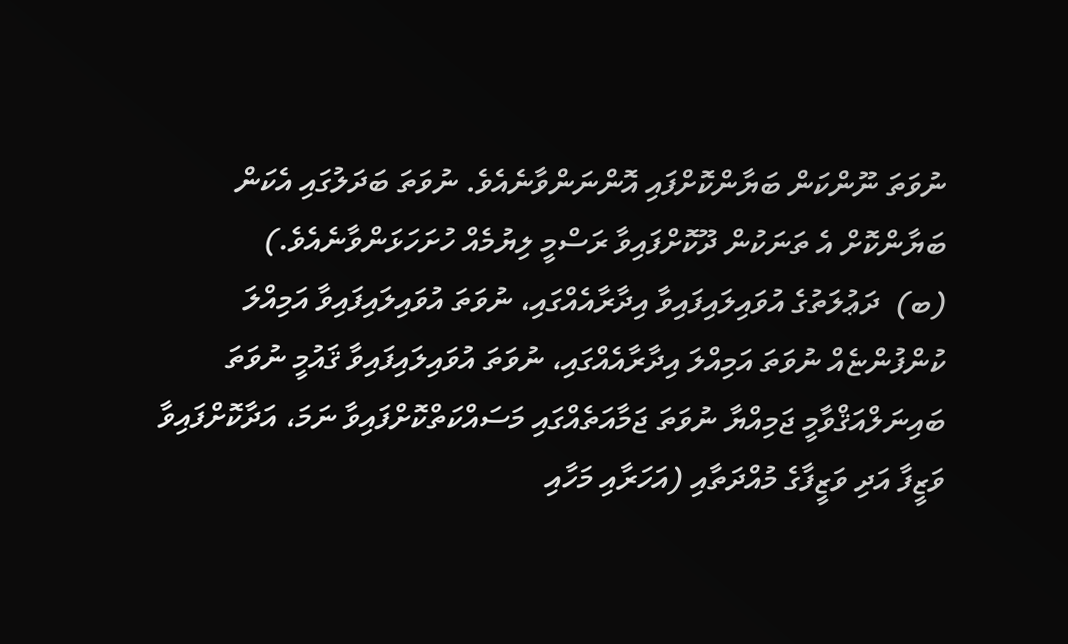ނުވަތަ ނޫންކަން ބަޔާންކޮށްފައި އޮންނަންވާނެއެވެ. ނުވަތަ ބަދަލުގައި އެކަން ބަޔާންކޮށް އެ ތަނަކުން ދޫކޮށްފައިވާ ރަސްމީ ލިޔުމެއް ހުށަހަޅަންވާނެއެވެ.)
(ބ)  ދަޢުލަތުގެ އުވައިލައިފައިވާ އިދާރާއެއްގައި، ނުވަތަ އުވައިލައިފައިވާ އަމިއްލަ ކުންފުންޏެއް ނުވަތަ އަމިއްލަ އިދާރާއެއްގައި، ނުވަތަ އުވައިލައިފައިވާ ޤައުމީ ނުވަތަ ބައިނަލްއަޤްވާމީ ޖަމިއްޔާ ނުވަތަ ޖަމާއަތެއްގައި މަސައްކަތްކޮށްފައިވާ ނަމަ، އަދާކޮށްފައިވާ ވަޒީފާ އަދި ވަޒީފާގެ މުއްދަތާއި (އަހަރާއި މަހާއި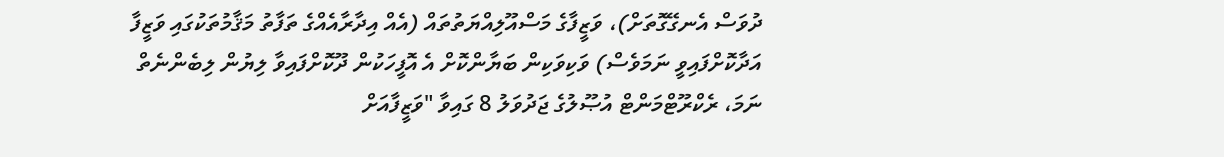ދުވަސް އެނގޭގޮތަށް)، ވަޒީފާގެ މަސްއޫލިއްޔަތުތައް (އެއް އިދާރާއެއްގެ ތަފާތު މަޤާމުތަކުގައި ވަޒީފާ އަދާކޮށްފައިވީ ނަމަވެސް) ވަކިވަކިން ބަޔާންކޮށް އެ އޮފީހަކުން ދޫކޮށްފައިވާ ލިޔުން ލިބެންނެތް ނަމަ، ރެކްރޫޓްމަންޓް އުޞޫލުގެ ޖަދުވަލު 8 ގައިވާ "ވަޒީފާއަށް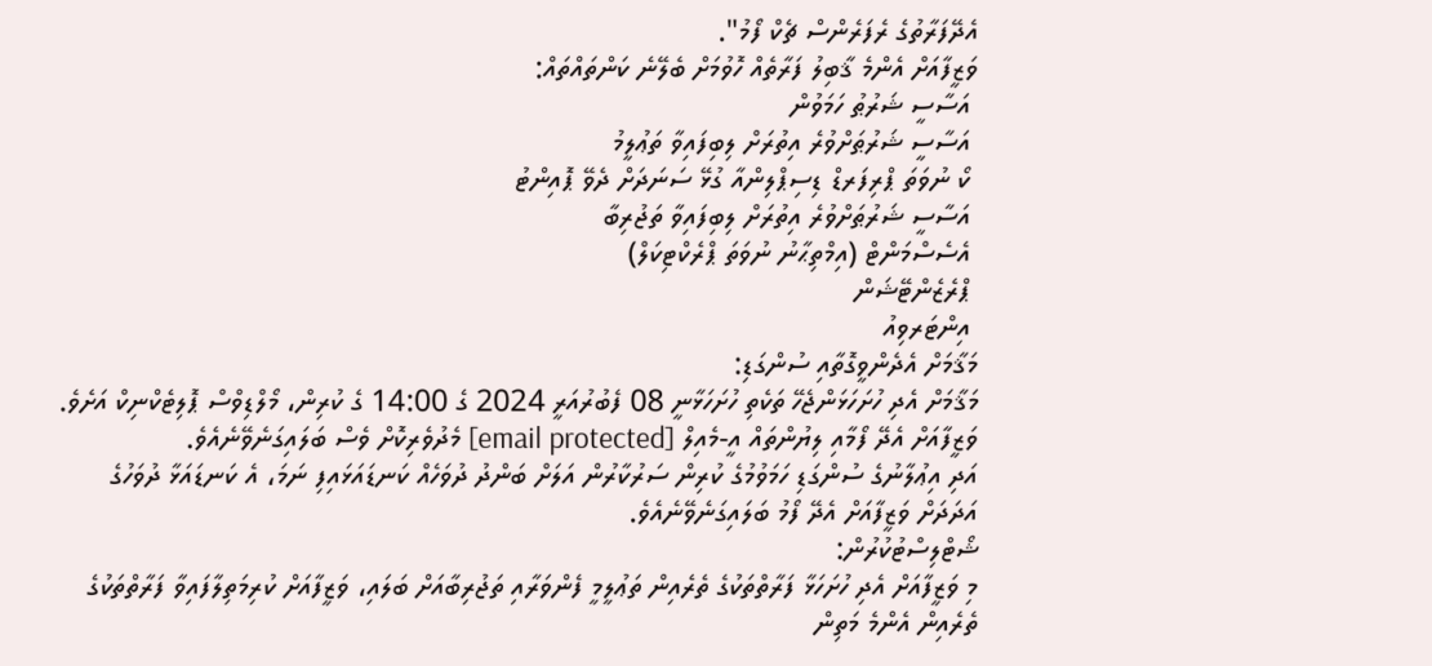އެދޭފަރާތުގެ ރެފަރެންސް ޗެކް ފޯމު".
ވަޒީފާއަށް އެންމެ ޤާބިލު ފަރާތެއް ހޮވުމަށް ބެލޭނެ ކަންތައްތައް:
 އަސާސީ ޝަރުޠު ހަމަވުން
 އަސާސީ ޝަރުޠަށްވުރެ އިތުރަށް ލިބިފައިވާ ތަޢުލީމު
 ކޯ ނުވަތަ ޕްރިފަރޑް ޑިސިޕްލިންއާ ގުޅޭ ސަނަދަށް ދެވޭ ޕޮއިންޓު
 އަސާސީ ޝަރުޠަށްވުރެ އިތުރަށް ލިބިފައިވާ ތަޖުރިބާ
 އެސެސްމަންޓް (އިމްތިޙާނު ނުވަތަ ޕްރެކްޓިކަލް)
 ޕްރެޒެންޓޭޝަން
 އިންޓަރވިއު
މަޤާމަށް އެދެންވީގޮތާއި ސުންގަޑި:
މަޤާމަށް އެދި ހުށަހަޅަންޖެހޭ ތަކެތި ހުށަހަޅާނީ 08 ފެބުރުއަރީ 2024 ގެ 14:00 ގެ ކުރިން، މޯލްޑިވްސް ޕޮލިޓެކްނިކް އަށެވެ. ވަޒީފާއަށް އެދޭ ފޯމާއި ލިޔުންތައް އީ-މެއިލް [email protected] މެދުވެރިކޮށް ވެސް ބަލައިގަނެވޭނެއެވެ.
އަދި އިޢުލާނުގެ ސުންގަޑި ހަމަވުމުގެ ކުރިން ސަރުކާރުން އަލަށް ބަންދު ދުވަހެއް ކަނޑައަޅައިފި ނަމަ، އެ ކަނޑައަޅާ ދުވަހުގެ އަދަދަށް ވަޒީފާއަށް އެދޭ ފޯމު ބަލައިގަނެވޭނެއެވެ.
ޝޯޓްލިސްޓުކުރުން:
މި ވަޒީފާއަށް އެދި ހުށަހަޅާ ފަރާތްތަކުގެ ތެރެއިން ތަޢުލީމީ ފެންވަރާއި ތަޖުރިބާއަށް ބަލައި، ވަޒީފާއަށް ކުރިމަތިލާފައިވާ ފަރާތްތަކުގެ ތެރެއިން އެންމެ މަތިން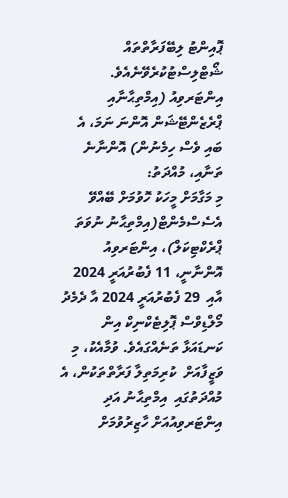ޕޮއިންޓު ލިބޭފަރާތްތައް ޝޯޓްލިސްޓުކުރެވޭނެއެވެ.
އިންޓަރވިއު (އިމްތިޙާނާއި ޕްރެޒެންޓޭޝަން އޮންނަ ނަމަ، އެ ބައި ވެސް ހިމެނުން) އޮންނާނެ ތަނާއި، މުއްދަތު:
މި މަގާމަށް މީހަކު ހޮވުމަށް ބޭއްވޭ އެސެސްމެންޓް(އިމްތިޙާނު ނުވަތަ ޕްރެކްޓިކަލް)، އިންޓަރވިއު އޮންނާނީ، 11 ފެބުރުއަރީ 2024 އާއި  29 ފެބުރުއަރީ 2024 އާ ދެމެދު  މޯލްޑިވްސް ޕޮލިޓެކްނިކް އިން ކަނޑައަޅާ ތަނެއްގައެވެ. ވުމާއެކު، މި ވަޒީފާއަށް  ކުރިމަތިލާ ފަރާތްތަކުން، އެ މުއްދަތުގައި  އިމްތިޙާނު އަދި އިންޓަރވިއުއަށް ހާޒިރުވުމަށް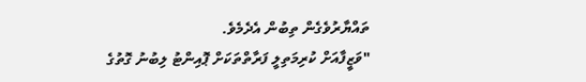ތައްޔާރުވެގެން ތިބުން އެދެމެވެ.
"ވަޒީފާއަށް ކުރިމަތިލީ ފަރާތްތަކަށް ޕޮއިންޓު ލިބުނު ގޮތުގެ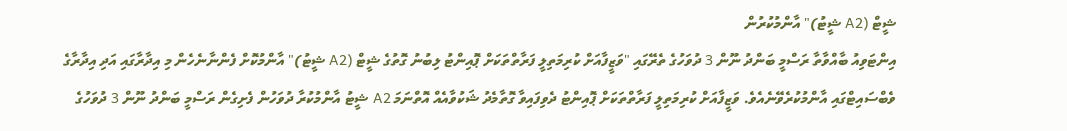ޝީޓް (A2 ޝީޓު)" އާންމުކުރުން
އިންޓަވިއު ބާއްވާތާ ރަސްމީ ބަންދު ނޫން 3 ދުވަހުގެ ތެރޭގައި "ވަޒީފާއަށް ކުރިމަތިލީ ފަރާތްތަކަށް ޕޮއިންޓު ލިބުނު ގޮތުގެ ޝީޓް (A2 ޝީޓު)" އާންމުކޮށް ފެންނާނެހެން މި އިދާރާގައި އަދި އިދާރާގެ ވެބްސައިޓްގައި އާންމުކުރެވޭނެއެވެ. ވަޒީފާއަށް ކުރިމަތިލީ ފަރާތްތަކަށް ޕޮއިންޓު ދެވިފައިވާ ގޮތާމެދު ޝަކުވާއެއް އޮތްނަމަ A2 ޝީޓު އާންމުކުރާ ދުވަހުން ފެށިގެން ރަސްމީ ބަންދު ނޫން 3 ދުވަހުގެ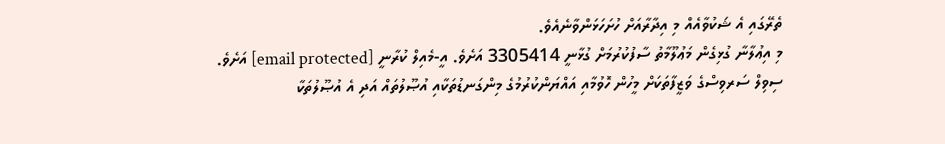ތެރޭގައި އެ ޝަކުވާއެއް މި އިދާރާއަށް ހުށަހަޅަންވާނެއެވެ.
މި އިޢުލާނާ ގުޅިގެން މަޢުލޫމާތު ސާފުކުރުމަށް ގުޅާނީ 3305414 އަށެވެ. އީ-މެއިލް ކުރާނީ [email protected] އަށެވެ.
ސިވިލް ސަރވިސްގެ ވަޒީފާތަކަށް މީހުން ހޮވުމާއި އައްޔަންކުރުމުގެ މިންގަނޑުތަކާއި އުޞޫލުތައް އަދި އެ އުޞޫލުތަކާ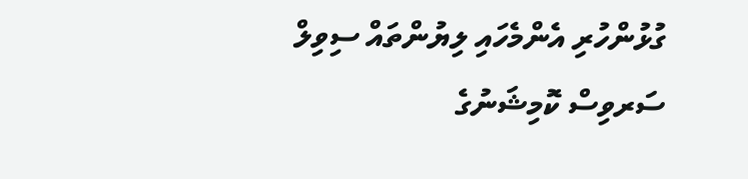ގުޅުންހުރި އެންމެހައި ލިޔުންތައް ސިވިލް ސަރވިސް ކޮމިޝަނުގެ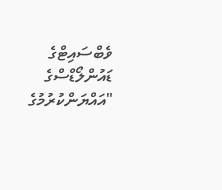ވެބްސައިޓްގެ ޑައުންލޯޑްސްގެ "އައްޔަންކުރުމުގެ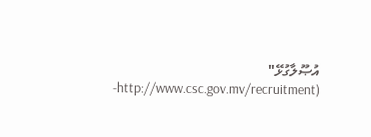އުޞޫލާގުޅޭ" (http://www.csc.gov.mv/recruitment-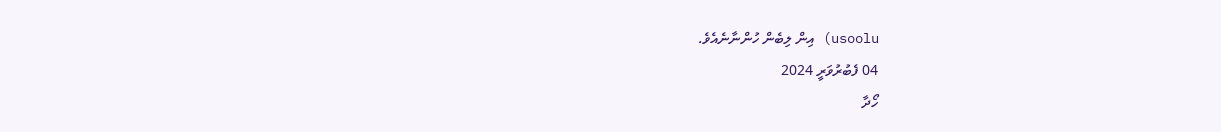usoolu) އިން ލިބެން ހުންނާނެއެވެ.
04 ފެބުރުވަރީ 2024
ހޯދާ